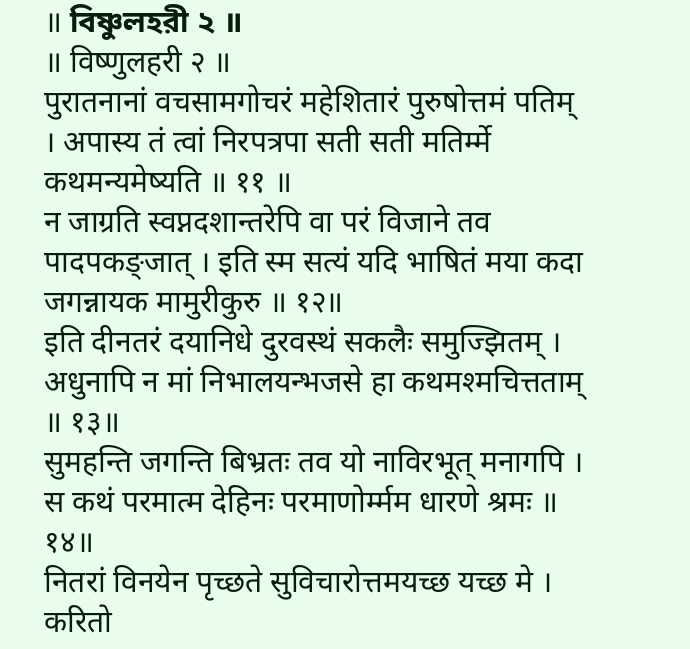॥ বিষ্ণুলহরী ২ ॥
॥ विष्णुलहरी २ ॥
पुरातनानां वचसामगोचरं महेशितारं पुरुषोत्तमं पतिम् । अपास्य तं त्वां निरपत्रपा सती सती मतिर्म्मे कथमन्यमेष्यति ॥ ११ ॥
न जाग्रति स्वप्नदशान्तरेपि वा परं विजाने तव पादपकङ्जात् । इति स्म सत्यं यदि भाषितं मया कदा जगन्नायक मामुरीकुरु ॥ १२॥
इति दीनतरं दयानिधे दुरवस्थं सकलैः समुज्झितम् । अधुनापि न मां निभालयन्भजसे हा कथमश्मचित्तताम् ॥ १३॥
सुमहन्ति जगन्ति बिभ्रतः तव यो नाविरभूत् मनागपि । स कथं परमात्म देहिनः परमाणोर्म्मम धारणे श्रमः ॥ १४॥
नितरां विनयेन पृच्छते सुविचारोत्तमयच्छ यच्छ मे । करितो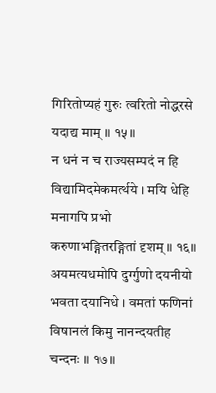गिरितोप्यहं गुरुः त्वरितो नोद्धरसे यदाद्य माम् ॥ १५॥
न धनं न च राज्यसम्पदं न हि विद्यामिदमेकमर्त्थये । मयि धेहि मनागपि प्रभो करुणाभङ्गितरङ्गितां दृशम् ॥ १६॥
अयमत्यधमोपि दुर्ग्गुणो दयनीयो भवता दयानिधे । वमतां फणिनां विषानलं किमु नानन्दयतीह चन्दनः ॥ १७॥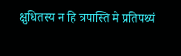क्षुधितस्य न हि त्रपास्ति मे प्रतिपथ्यं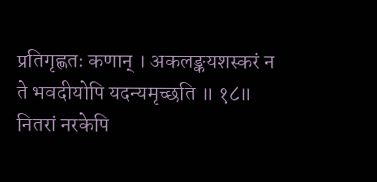प्रतिगृह्णतः कणान् । अकलङ्कयशस्करं न ते भवदीयोपि यदन्यमृच्छति ॥ १८॥
नितरां नरकेपि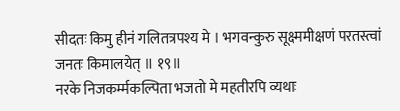सीदतः किमु हीनं गलितत्रपश्य मे । भगवन्कुरु सूक्ष्ममीक्षणं परतस्त्वां जनतः किमालयेत् ॥ १९॥
नरके निजकर्म्मकल्पिता भजतो मे महतीरपि व्यथाः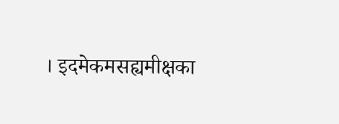। इदमेकमसह्यमीक्षका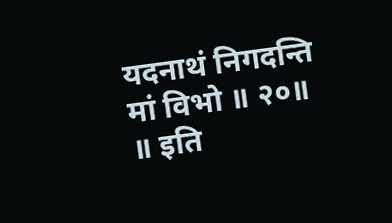यदनाथं निगदन्ति मां विभो ॥ २०॥
॥ इति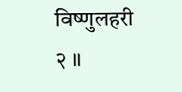विष्णुलहरी २ ॥